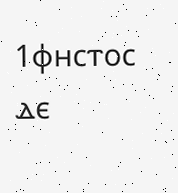1ⲫⲏⲥⲧⲟⲥ ⲇⲉ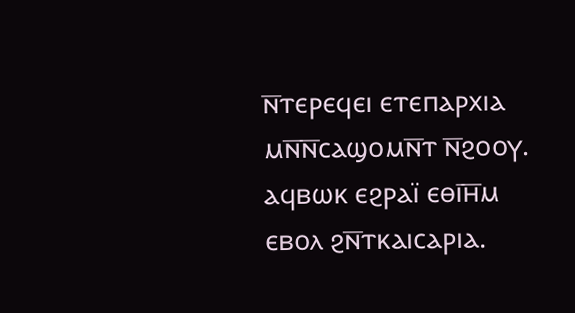ⲛ̅ⲧⲉⲣⲉϥⲉⲓ ⲉⲧⲉⲡⲁⲣⲭⲓⲁ ⲙⲛ̅ⲛ̅ⲥⲁϣⲟⲙⲛ̅ⲧ ⲛ̅ϩⲟⲟⲩ. ⲁϥⲃⲱⲕ ⲉϩⲣⲁⲓ̈ ⲉⲑⲓ̅ⲏ̅ⲙ ⲉⲃⲟⲗ ϩⲛ̅ⲧⲕⲁⲓⲥⲁⲣⲓⲁ.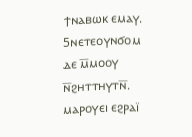ϯⲛⲁⲃⲱⲕ ⲉⲙⲁⲩ. 5ⲛⲉⲧⲉⲟⲩⲛϭⲟⲙ ⲇⲉ ⲙ̅ⲙⲟⲟⲩ ⲛ̅ϩⲏⲧⲧⲏⲩⲧⲛ̅. ⲙⲁⲣⲟⲩⲉⲓ ⲉϩⲣⲁⲓ̈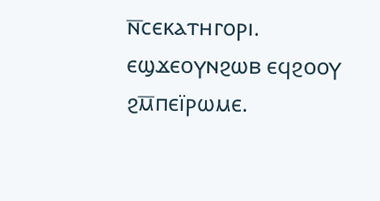ⲛ̅ⲥⲉⲕⲁⲧⲏⲅⲟⲣⲓ. ⲉϣϫⲉⲟⲩⲛϩⲱⲃ ⲉϥϩⲟⲟⲩ ϩⲙ̅ⲡⲉⲓ̈ⲣⲱⲙⲉ.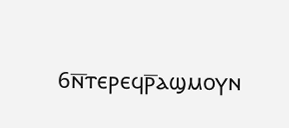6ⲛ̅ⲧⲉⲣⲉϥⲣ̅ⲁϣⲙⲟⲩⲛ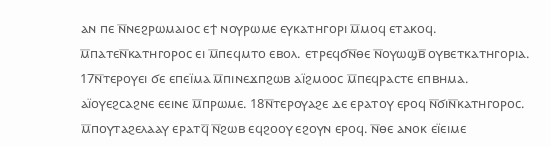ⲁⲛ ⲡⲉ ⲛ̅ⲛⲉϩⲣⲱⲙⲁⲓⲟⲥ ⲉϯ ⲛⲟⲩⲣⲱⲙⲉ ⲉⲩⲕⲁⲧⲏⲅⲟⲣⲓ ⲙ̅ⲙⲟϥ ⲉⲧⲁⲕⲟϥ. ⲙ̅ⲡⲁⲧⲉⲛ̅ⲕⲁⲧⲏⲅⲟⲣⲟⲥ ⲉⲓ ⲙ̅ⲡⲉϥⲙⲧⲟ ⲉⲃⲟⲗ. ⲉⲧⲣⲉϥϭⲛ̅ⲑⲉ ⲛ̅ⲟⲩⲱϣⲃ̅ ⲟⲩⲃⲉⲧⲕⲁⲧⲏⲅⲟⲣⲓⲁ. 17ⲛ̅ⲧⲉⲣⲟⲩⲉⲓ ϭⲉ ⲉⲡⲉⲓ̈ⲙⲁ ⲙ̅ⲡⲓⲛⲉϫⲡϩⲱⲃ ⲁⲓ̈ϩⲙⲟⲟⲥ ⲙ̅ⲡⲉϥⲣⲁⲥⲧⲉ ⲉⲡⲃⲏⲙⲁ. ⲁⲓ̈ⲟⲩⲉϩⲥⲁϩⲛⲉ ⲉⲉⲓⲛⲉ ⲙ̅ⲡⲣⲱⲙⲉ. 18ⲛ̅ⲧⲉⲣⲟⲩⲁϩⲉ ⲇⲉ ⲉⲣⲁⲧⲟⲩ ⲉⲣⲟϥ ⲛ̅ϭⲓⲛ̅ⲕⲁⲧⲏⲅⲟⲣⲟⲥ. ⲙ̅ⲡⲟⲩⲧⲁϩⲉⲗⲁⲁⲩ ⲉⲣⲁⲧϥ̅ ⲛ̅ϩⲱⲃ ⲉϥϩⲟⲟⲩ ⲉϩⲟⲩⲛ ⲉⲣⲟϥ. ⲛ̅ⲑⲉ ⲁⲛⲟⲕ ⲉⲓ̈ⲉⲓⲙⲉ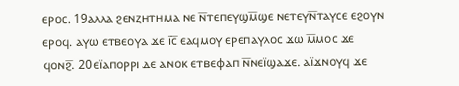ⲉⲣⲟⲥ. 19ⲁⲗⲗⲁ ϩⲉⲛⲍⲏⲧⲏⲙⲁ ⲛⲉ ⲛ̅ⲧⲉⲡⲉⲩϣⲙ̅ϣⲉ ⲛⲉⲧⲉⲩⲛ̅ⲧⲁⲩⲥⲉ ⲉϩⲟⲩⲛ ⲉⲣⲟϥ. ⲁⲩⲱ ⲉⲧⲃⲉⲟⲩⲁ ϫⲉ ⲓ̅ⲥ̅ ⲉⲁϥⲙⲟⲩ ⲉⲣⲉⲡⲁⲩⲗⲟⲥ ϫⲱ ⲙ̅ⲙⲟⲥ ϫⲉ ϥⲟⲛϩ̅. 20ⲉⲓ̈ⲁⲡⲟⲣⲣⲓ ⲇⲉ ⲁⲛⲟⲕ ⲉⲧⲃⲉⲫⲁⲡ ⲛ̅ⲛⲉⲓ̈ϣⲁϫⲉ. ⲁⲓ̈ϫⲛⲟⲩϥ ϫⲉ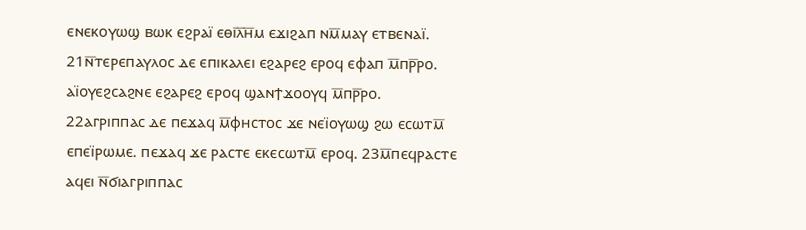ⲉⲛⲉⲕⲟⲩⲱϣ ⲃⲱⲕ ⲉϩⲣⲁⲓ̈ ⲉⲑⲓ̅ⲗ̅ⲏ̅ⲙ ⲉϫⲓϩⲁⲡ ⲛⲙ̅ⲙⲁⲩ ⲉⲧⲃⲉⲛⲁⲓ̈. 21ⲛ̅ⲧⲉⲣⲉⲡⲁⲩⲗⲟⲥ ⲇⲉ ⲉⲡⲓⲕⲁⲗⲉⲓ ⲉϩⲁⲣⲉϩ ⲉⲣⲟϥ ⲉⲫⲁⲡ ⲙ̅ⲡⲣ̅ⲣⲟ. ⲁⲓ̈ⲟⲩⲉϩⲥⲁϩⲛⲉ ⲉϩⲁⲣⲉϩ ⲉⲣⲟϥ ϣⲁⲛϯϫⲟⲟⲩϥ ⲙ̅ⲡⲣ̅ⲣⲟ. 22ⲁⲅⲣⲓⲡⲡⲁⲥ ⲇⲉ ⲡⲉϫⲁϥ ⲙ̅ⲫⲏⲥⲧⲟⲥ ϫⲉ ⲛⲉⲓ̈ⲟⲩⲱϣ ϩⲱ ⲉⲥⲱⲧⲙ̅ ⲉⲡⲉⲓ̈ⲣⲱⲙⲉ. ⲡⲉϫⲁϥ ϫⲉ ⲣⲁⲥⲧⲉ ⲉⲕⲉⲥⲱⲧⲙ̅ ⲉⲣⲟϥ. 23ⲙ̅ⲡⲉϥⲣⲁⲥⲧⲉ ⲁϥⲉⲓ ⲛ̅ϭⲓⲁⲅⲣⲓⲡⲡⲁⲥ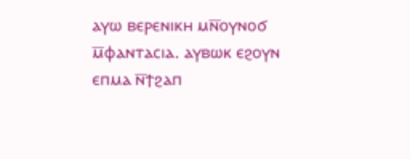ⲁⲩⲱ ⲃⲉⲣⲉⲛⲓⲕⲏ ⲙⲛ̅ⲟⲩⲛⲟϭ ⲙ̅ⲫⲁⲛⲧⲁⲥⲓⲁ. ⲁⲩⲃⲱⲕ ⲉϩⲟⲩⲛ ⲉⲡⲙⲁ ⲛ̅ϯϩⲁⲡ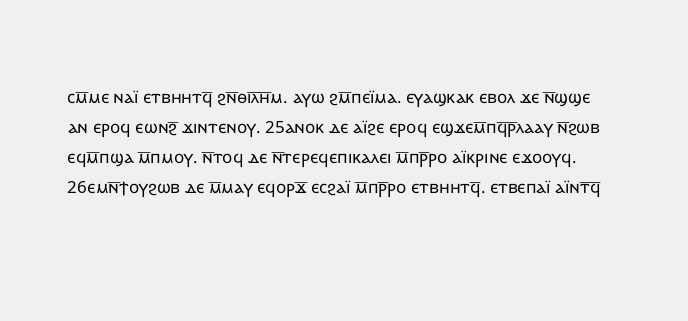ⲥⲙ̅ⲙⲉ ⲛⲁⲓ̈ ⲉⲧⲃⲏⲏⲧϥ̅ ϩⲛ̅ⲑⲓ̅ⲗ̅ⲏ̅ⲙ. ⲁⲩⲱ ϩⲙ̅ⲡⲉⲓ̈ⲙⲁ. ⲉⲩⲁϣⲕⲁⲕ ⲉⲃⲟⲗ ϫⲉ ⲛ̅ϣϣⲉ ⲁⲛ ⲉⲣⲟϥ ⲉⲱⲛϩ̅ ϫⲓⲛⲧⲉⲛⲟⲩ. 25ⲁⲛⲟⲕ ⲇⲉ ⲁⲓ̈ϩⲉ ⲉⲣⲟϥ ⲉϣϫⲉⲙ̅ⲡϥ̅ⲣ̅ⲗⲁⲁⲩ ⲛ̅ϩⲱⲃ ⲉϥⲙ̅ⲡϣⲁ ⲙ̅ⲡⲙⲟⲩ. ⲛ̅ⲧⲟϥ ⲇⲉ ⲛ̅ⲧⲉⲣⲉϥⲉⲡⲓⲕⲁⲗⲉⲓ ⲙ̅ⲡⲣ̅ⲣⲟ ⲁⲓ̈ⲕⲣⲓⲛⲉ ⲉϫⲟⲟⲩϥ. 26ⲉⲙⲛ̅ϯⲟⲩϩⲱⲃ ⲇⲉ ⲙ̅ⲙⲁⲩ ⲉϥⲟⲣϫ̅ ⲉⲥϩⲁⲓ̈ ⲙ̅ⲡⲣ̅ⲣⲟ ⲉⲧⲃⲏⲏⲧϥ̅. ⲉⲧⲃⲉⲡⲁⲓ̈ ⲁⲓ̈ⲛⲧ̅ϥ̅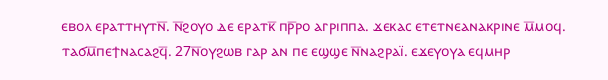ⲉⲃⲟⲗ ⲉⲣⲁⲧⲧⲏⲩⲧⲛ̅. ⲛ̅ϩⲟⲩⲟ ⲇⲉ ⲉⲣⲁⲧⲕ̅ ⲡⲣ̅ⲣⲟ ⲁⲅⲣⲓⲡⲡⲁ. ϫⲉⲕⲁⲥ ⲉⲧⲉⲧⲛⲉⲁⲛⲁⲕⲣⲓⲛⲉ ⲙ̅ⲙⲟϥ. ⲧⲁϭⲙ̅ⲡⲉϯⲛⲁⲥⲁϩϥ̅. 27ⲛ̅ⲟⲩϩⲱⲃ ⲅⲁⲣ ⲁⲛ ⲡⲉ ⲉϣϣⲉ ⲛ̅ⲛⲁϩⲣⲁⲓ̈. ⲉϫⲉⲩⲟⲩⲁ ⲉϥⲙⲏⲣ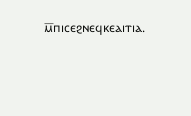ⲙ̅ⲡⲓⲥⲉϩⲛⲉϥⲕⲉⲁⲓⲧⲓⲁ.